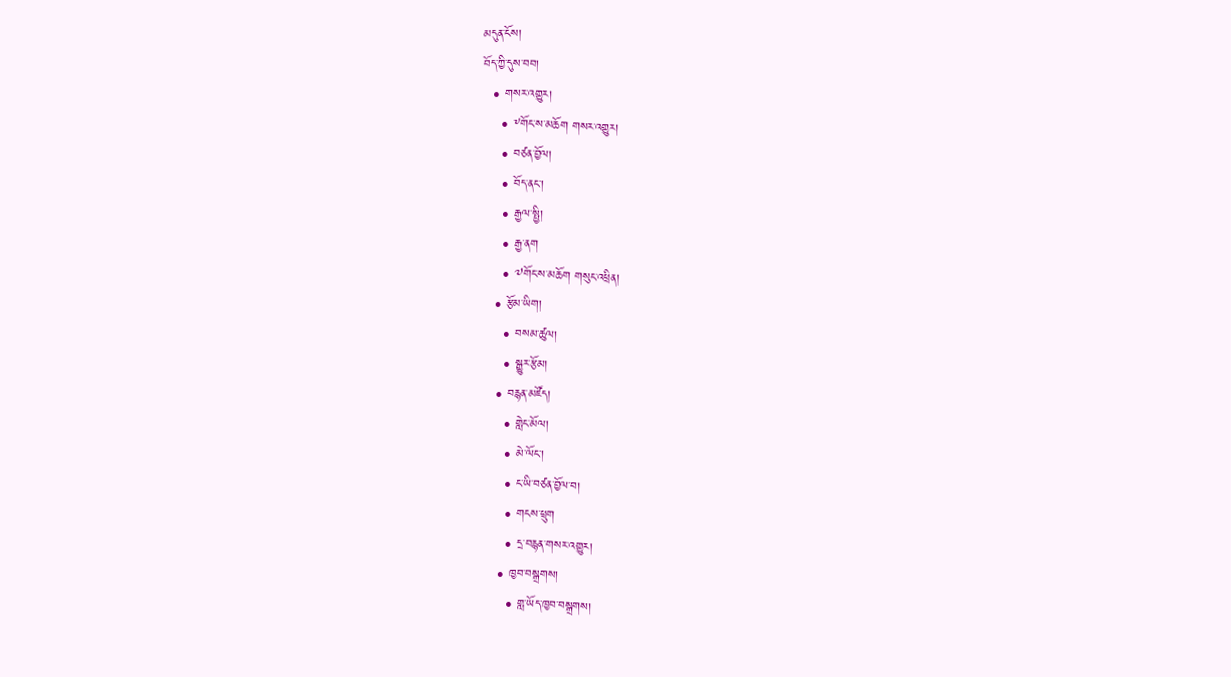མདུན་ངོས།
བོད་ཀྱི་དུས་བབ།
  • གསར་འགྱུར།
    • ༸གོང་ས་མཆོག གསར་འགྱུར།
    • བཙན་བྱོལ།
    • བོད་ནང་།
    • རྒྱལ་སྤྱི།
    • རྒྱ་ནག
    • ༧གོང་ས་མཆོག གསུང་འཕྲིན།
  • རྩོམ་ཡིག།
    • བསམ་ཚུལ།
    • སྒྱུར་རྩོམ།
  • བརྙན་མཛོད།
    • གླེང་མོལ།
    • མེ་ལོང་།
    • ང་ཡི་བཙན་བྱོལ་བ།
    • གངས་ཕྲུག
    • དྲ་བརྙན་གསར་འགྱུར།
  • ཁྱབ་བསྒྲགས།
    • གླ་ཡོད་ཁྱབ་བསྒྲགས།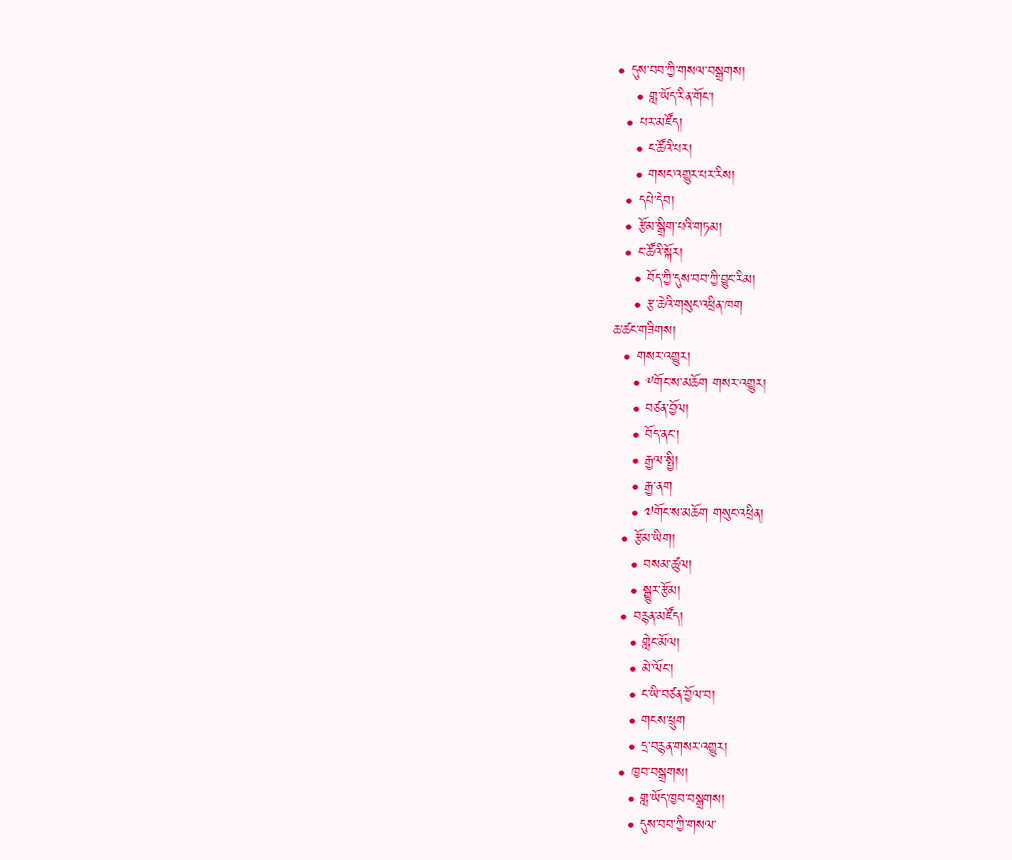• དུས་བབ་ཀྱི་གསལ་བསྒྲགས།
    • གླ་ཡོད་རིན་གོང་།
  • པར་མཛོད།
    • ང་ཚོའི་པར།
    • གསང་འགྱུར་པར་རིས།
  • དཔེ་དེབ།
  • རྩོམ་སྒྲིག་པའི་གཏམ།
  • ང་ཚོའི་སྐོར།
    • བོད་ཀྱི་དུས་བབ་ཀྱི་བྱུང་རིམ།
    • རྩ་ཆེའི་གསུང་འཕྲིན་ཁག
ཆ་ཚང་གཟིགས།
  • གསར་འགྱུར།
    • ༸གོང་ས་མཆོག གསར་འགྱུར།
    • བཙན་བྱོལ།
    • བོད་ནང་།
    • རྒྱལ་སྤྱི།
    • རྒྱ་ནག
    • ༧གོང་ས་མཆོག གསུང་འཕྲིན།
  • རྩོམ་ཡིག།
    • བསམ་ཚུལ།
    • སྒྱུར་རྩོམ།
  • བརྙན་མཛོད།
    • གླེང་མོལ།
    • མེ་ལོང་།
    • ང་ཡི་བཙན་བྱོལ་བ།
    • གངས་ཕྲུག
    • དྲ་བརྙན་གསར་འགྱུར།
  • ཁྱབ་བསྒྲགས།
    • གླ་ཡོད་ཁྱབ་བསྒྲགས།
    • དུས་བབ་ཀྱི་གསལ་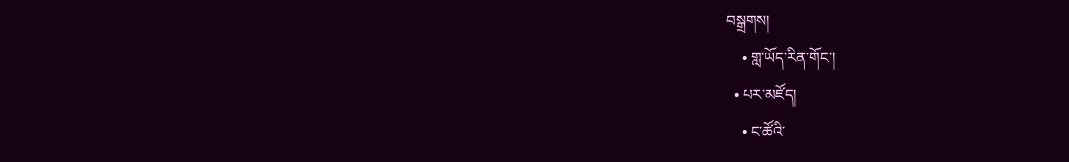བསྒྲགས།
    • གླ་ཡོད་རིན་གོང་།
  • པར་མཛོད།
    • ང་ཚོའི་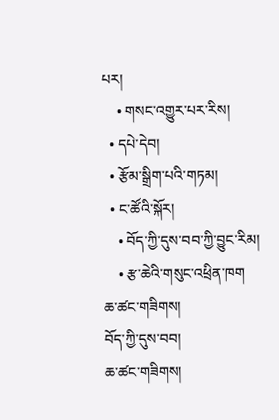པར།
    • གསང་འགྱུར་པར་རིས།
  • དཔེ་དེབ།
  • རྩོམ་སྒྲིག་པའི་གཏམ།
  • ང་ཚོའི་སྐོར།
    • བོད་ཀྱི་དུས་བབ་ཀྱི་བྱུང་རིམ།
    • རྩ་ཆེའི་གསུང་འཕྲིན་ཁག
ཆ་ཚང་གཟིགས།
བོད་ཀྱི་དུས་བབ།
ཆ་ཚང་གཟིགས།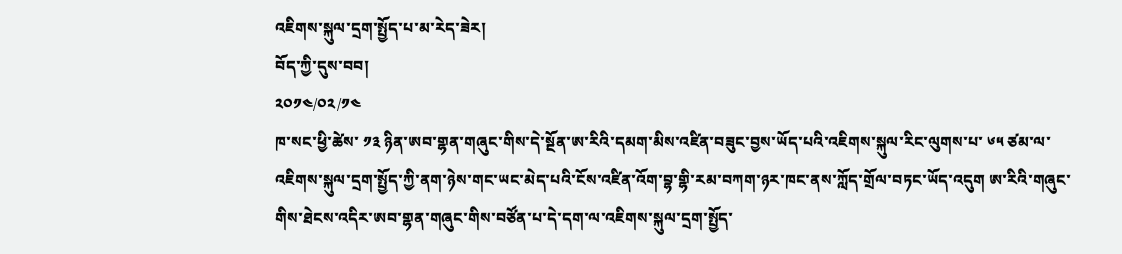འཇིགས་སྐུལ་དྲག་སྤྱོད་པ་མ་རེད་ཟེར།
བོད་ཀྱི་དུས་བབ།
༢༠༡༤/༠༢/༡༤
ཁ་སང་ཕྱི་ཚེས་ ༡༣ ཉིན་ཨབ་གྷན་གཞུང་གིས་དེ་སྔོན་ཨ་རིའི་དམག་མིས་འཛིན་བཟུང་བྱས་ཡོད་པའི་འཇིགས་སྐུལ་རིང་ལུགས་པ་ ༦༥ ཙམ་ལ་འཇིགས་སྐུལ་དྲག་སྤྱོད་ཀྱི་ནག་ཉེས་གང་ཡང་མེད་པའི་ངོས་འཛིན་འོག་བྷ་གྷི་རམ་བཀག་ཉར་ཁང་ནས་ཀློད་གྲོལ་བཏང་ཡོད་འདུག ཨ་རིའི་གཞུང་གིས་ཐེངས་འདིར་ཨབ་གྷན་གཞུང་གིས་བཙོན་པ་དེ་དག་ལ་འཇིགས་སྐུལ་དྲག་སྤྱོད་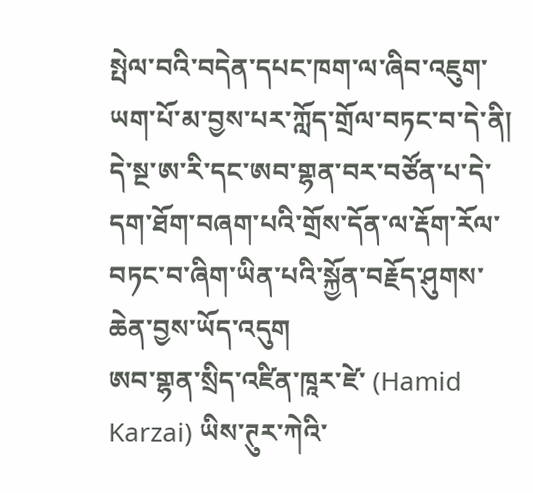སྤེལ་བའི་བདེན་དཔང་ཁག་ལ་ཞིབ་འཇུག་ཡག་པོ་མ་བྱས་པར་ཀློད་གྲོལ་བཏང་བ་དེ་ནི། དེ་སྔ་ཨ་རི་དང་ཨབ་གྷན་བར་བཙོན་པ་དེ་དག་ཐོག་བཞག་པའི་གྲོས་དོན་ལ་རྡོག་རོལ་བཏང་བ་ཞིག་ཡིན་པའི་སྐྱོན་བརྗོད་ཤུགས་ཆེན་བྱས་ཡོད་འདུག
ཨབ་གྷན་སྲིད་འཛིན་ཁཱར་ཛེ་ (Hamid Karzai) ཡིས་ཊུར་ཀེའི་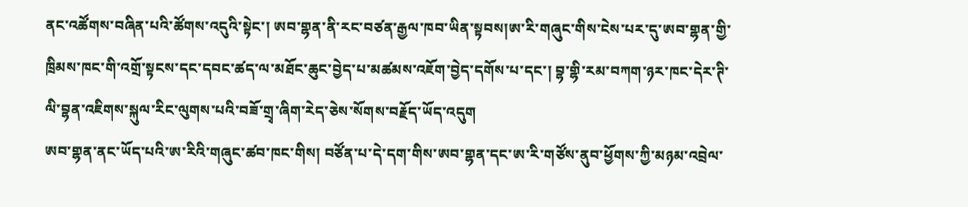ནང་འཚོགས་བཞིན་པའི་ཚོགས་འདུའི་སྟེང་། ཨབ་གྷན་ནི་རང་བཙན་རྒྱལ་ཁབ་ཡིན་སྟབས།ཨ་རི་གཞུང་གིས་ངེས་པར་དུ་ཨབ་གྷན་གྱི་ཁྲིམས་ཁང་གི་འགྲོ་སྟངས་དང་དབང་ཚད་ལ་མཐོང་ཆུང་བྱེད་པ་མཚམས་འཇོག་བྱེད་དགོས་པ་དང་། བྷ་གྷི་རམ་བཀག་ཉར་ཁང་དེར་ཊི་ལི་བྷན་འཇིགས་སྐུལ་རིང་ལུགས་པའི་བཟོ་གྲྭ་ཞིག་རེད་ཅེས་སོགས་བརྗོད་ཡོད་འདུག
ཨབ་གྷན་ནང་ཡོད་པའི་ཨ་རིའི་གཞུང་ཚབ་ཁང་གིས། བཙོན་པ་དེ་དག་གིས་ཨབ་གྷན་དང་ཨ་རི་གཙོས་ནུབ་ཕྱོགས་ཀྱི་མཉམ་འབྲེལ་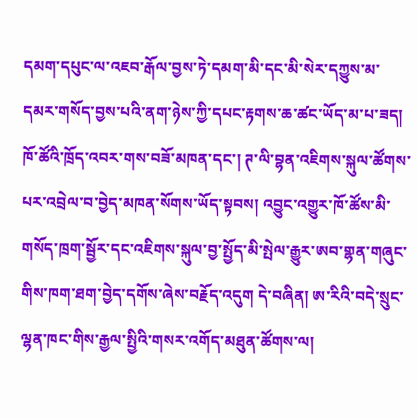དམག་དཔུང་ལ་འཇབ་རྒོལ་བྱས་ཏེ་དམག་མི་དང་མི་སེར་དཀྱུས་མ་དམར་གསོད་བྱས་པའི་ནག་ཉེས་ཀྱི་དཔང་རྟགས་ཆ་ཚང་ཡོད་མ་པ་ཟད། ཁོ་ཚོའི་ཁྲོད་འབར་གས་བཟོ་མཁན་དང་། ཊ་ལི་བྷན་འཇིགས་སྐུལ་ཚོགས་པར་འབྲེལ་བ་བྱེད་མཁན་སོགས་ཡོད་སྟབས། འབྱུང་འགྱུར་ཁོ་ཚོས་མི་གསོད་ཁྲག་སྦྱོར་དང་འཇིགས་སྐུལ་བྱ་སྤྱོད་མི་སྤེལ་རྒྱུར་ཨབ་གྷན་གཞུང་གིས་ཁག་ཐག་བྱེད་དགོས་ཞེས་བརྗོད་འདུག དེ་བཞིན། ཨ་རིའི་བདེ་སྲུང་ལྷན་ཁང་གིས་རྒྱལ་སྤྱིའི་གསར་འགོད་མཐུན་ཚོགས་ལ།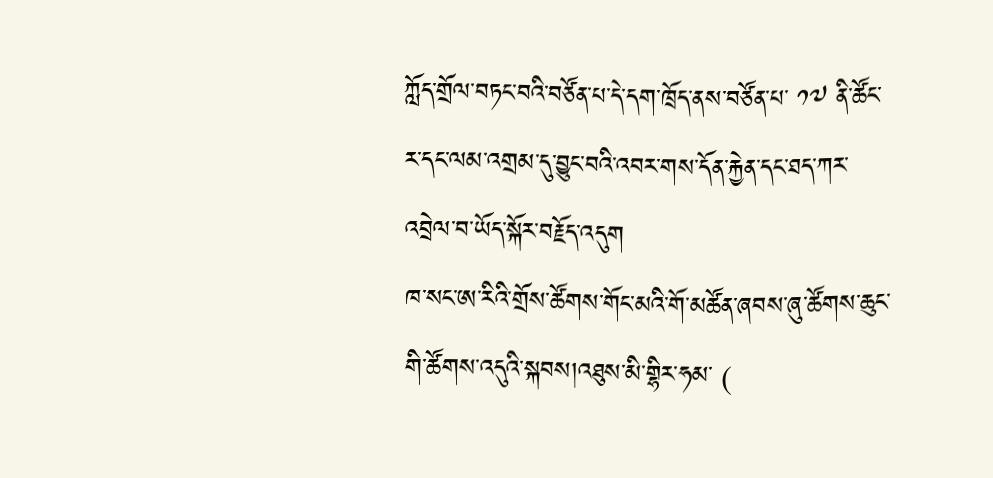ཀློད་གྲོལ་བཏང་བའི་བཙོན་པ་དེ་དག་ཁྲོད་ནས་བཙོན་པ་ ༡༧ ནི་ཚོང་ར་དང་ལམ་འགྲམ་དུ་བྱུང་བའི་འབར་གས་དོན་རྐྱེན་དང་ཐད་ཀར་འབྲེལ་བ་ཡོད་སྐོར་བརྗོད་འདུག
ཁ་སང་ཨ་རིའི་གྲོས་ཚོགས་གོང་མའི་གོ་མཚོན་ཞབས་ཞུ་ཚོགས་ཆུང་གི་ཚོགས་འདུའི་སྐབས།འཐུས་མི་གྷིར་ཧམ་ (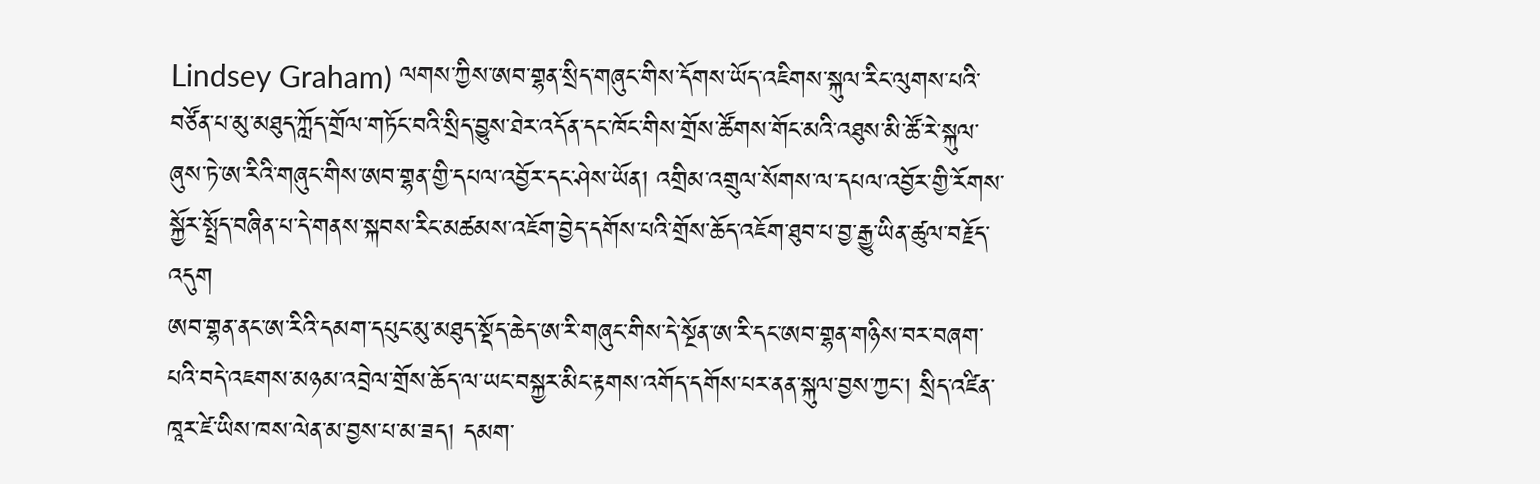Lindsey Graham) ལགས་ཀྱིས་ཨབ་གྷན་སྲིད་གཞུང་གིས་དོགས་ཡོད་འཇིགས་སྐུལ་རིང་ལུགས་པའི་བཙོན་པ་མུ་མཐུད་ཀློད་གྲོལ་གཏོང་བའི་སྲིད་བྱུས་ཐེར་འདོན་དང་ཁོང་གིས་གྲོས་ཚོགས་གོང་མའི་འཐུས་མི་ཚོ་རེ་སྐུལ་ཞུས་ཏེ་ཨ་རིའི་གཞུང་གིས་ཨབ་གྷན་གྱི་དཔལ་འབྱོར་དང་ཤེས་ཡོན། འགྲིམ་འགྲུལ་སོགས་ལ་དཔལ་འབྱོར་གྱི་རོགས་སྐྱོར་སྤྲོད་བཞིན་པ་དེ་གནས་སྐབས་རིང་མཚམས་འཇོག་བྱེད་དགོས་པའི་གྲོས་ཆོད་འཇོག་ཐུབ་པ་བྱ་རྒྱུ་ཡིན་ཚུལ་བརྗོད་འདུག
ཨབ་གྷན་ནང་ཨ་རིའི་དམག་དཔུང་མུ་མཐུད་སྡོད་ཆེད་ཨ་རི་གཞུང་གིས་དེ་སྔོན་ཨ་རི་དང་ཨབ་གྷན་གཉིས་བར་བཞག་པའི་བདེ་འཇགས་མཉམ་འབྲེལ་གྲོས་ཆོད་ལ་ཡང་བསྐྱར་མིང་རྟགས་འགོད་དགོས་པར་ནན་སྐུལ་བྱས་ཀྱང་། སྲིད་འཛིན་ཁཱར་ཛེ་ཡིས་ཁས་ལེན་མ་བྱས་པ་མ་ཟད། དམག་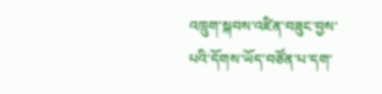འཁྲུག་སྐབས་འཛིན་བཟུང་བྱས་པའི་དོགས་ཡོད་བཙོན་པ་དག་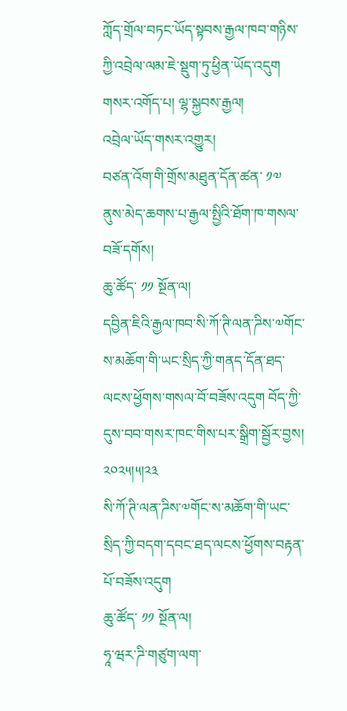ཀློད་གྲོལ་བཏང་ཡོད་སྟབས་རྒྱལ་ཁབ་གཉིས་ཀྱི་འབྲེལ་ལམ་ཇེ་སྡུག་ཏུ་ཕྱིན་ཡོད་འདུག
གསར་འགོད་པ། ལྷ་སྐྱབས་རྒྱལ།
འབྲེལ་ཡོད་གསར་འགྱུར།
བཙན་འོག་གི་གྲོས་མཐུན་དོན་ཚན་ ༡༧ ནུས་མེད་ཆགས་པ་རྒྱལ་སྤྱིའི་ཐོག་ཁ་གསལ་བཟོ་དགོས།
ཆུ་ཚོད་ ༡༡ སྔོན་ལ།
དབྱིན་ཇིའི་རྒྱལ་ཁབ་སི་ཀོ་ཊི་ལན་ཌིས་༧གོང་ས་མཆོག་གི་ཡང་སྲིད་ཀྱི་གནད་དོན་ཐད་ལངས་ཕྱོགས་གསལ་བོ་བཟོས་འདུག བོད་ཀྱི་དུས་བབ་གསར་ཁང་གིས་པར་སྒྲིག་སྦྱོར་བྱས། ༢༠༢༥།༥།༢༣
སི་ཀོ་ཊི་ལན་ཌིས་༧གོང་ས་མཆོག་གི་ཡང་སྲིད་ཀྱི་བདག་དབང་ཐད་ལངས་ཕྱོགས་བརྟན་པོ་བཟོས་འདུག
ཆུ་ཚོད་ ༡༡ སྔོན་ལ།
ཧཱ་ཝར་ཌི་གཙུག་ལག་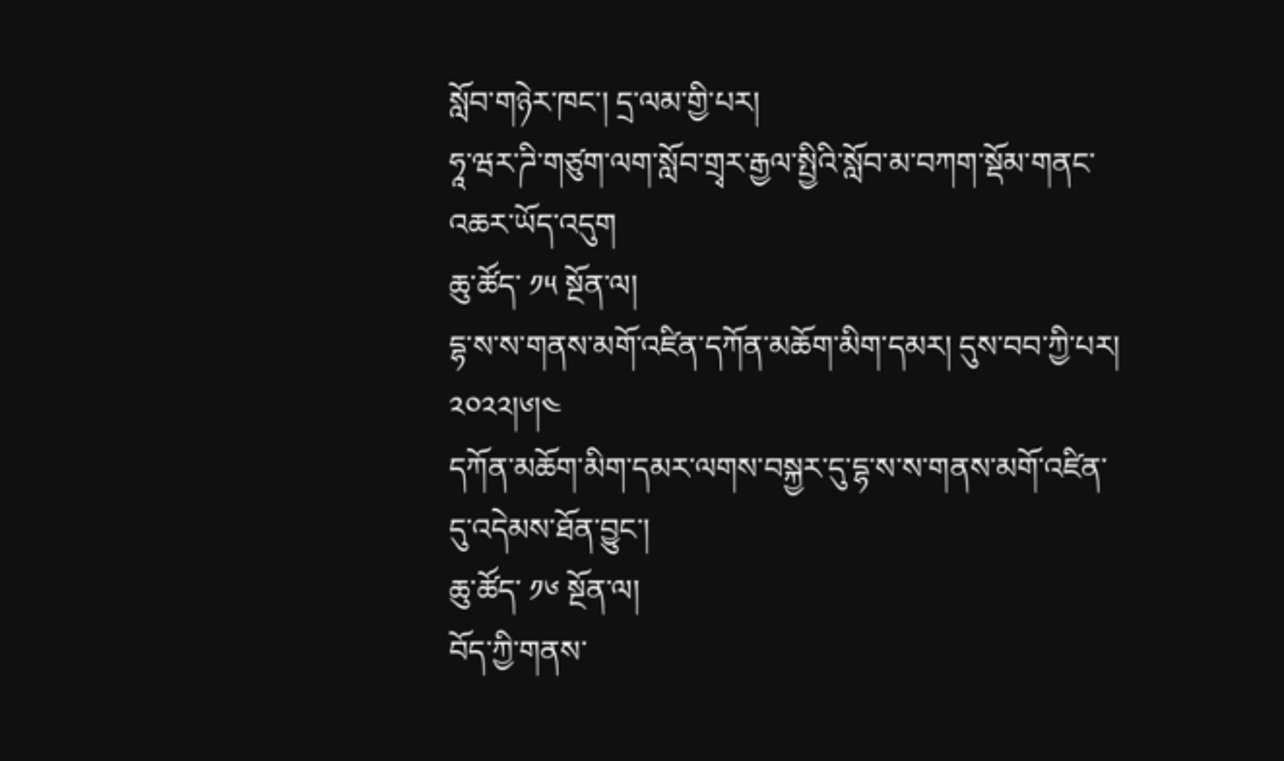སློབ་གཉེར་ཁང་། དྲ་ལམ་གྱི་པར།
ཧཱ་ཝར་ཌི་གཙུག་ལག་སློབ་གྲྭར་རྒྱལ་སྤྱིའི་སློབ་མ་བཀག་སྡོམ་གནང་འཆར་ཡོད་འདུག
ཆུ་ཚོད་ ༡༥ སྔོན་ལ།
དྷ་ས་ས་གནས་མགོ་འཛིན་དཀོན་མཆོག་མིག་དམར། དུས་བབ་ཀྱི་པར། ༢༠༢༢།༦།༤
དཀོན་མཆོག་མིག་དམར་ལགས་བསྐྱར་དུ་དྷ་ས་ས་གནས་མགོ་འཛིན་དུ་འདེམས་ཐོན་བྱུང་།
ཆུ་ཚོད་ ༡༦ སྔོན་ལ།
བོད་ཀྱི་གནས་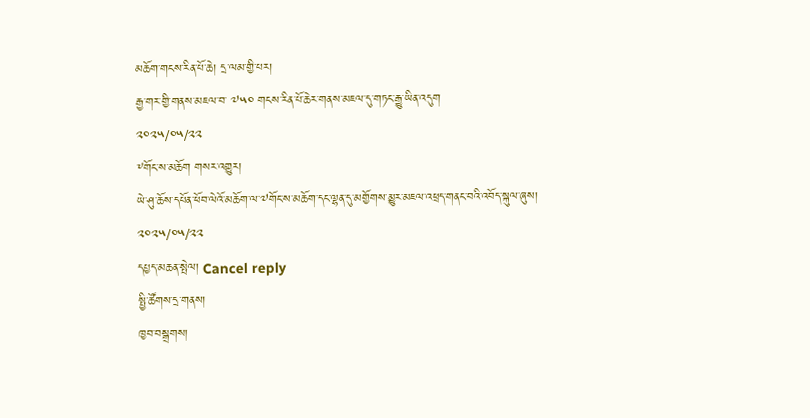མཆོག་གངས་རིན་པོ་ཆེ། དྲ་ལམ་གྱི་པར།
རྒྱ་གར་གྱི་གནས་མཇལ་བ་ ༧༥༠ གངས་རིན་པོ་ཆེར་གནས་མཇལ་དུ་གཏང་རྒྱུ་ཡིན་འདུག
༢༠༢༥/༠༥/༢༢
༸གོང་ས་མཆོག གསར་འགྱུར།
ཡེ་ཤུ་ཆོས་དཔོན་ཕོབ་ལེའོ་མཆོག་ལ་༧གོང་ས་མཆོག་དང་ལྷན་དུ་མགྱོགས་མྱུར་མཇལ་འཕྲད་གནང་བའི་འབོད་སྐུལ་ཞུས།
༢༠༢༥/༠༥/༢༢
དཔྱད་མཆན་སྤེལ། Cancel reply
སྤྱི་ཚོགས་དྲ་གནས།
ཁྱབ་བསྒྲགས།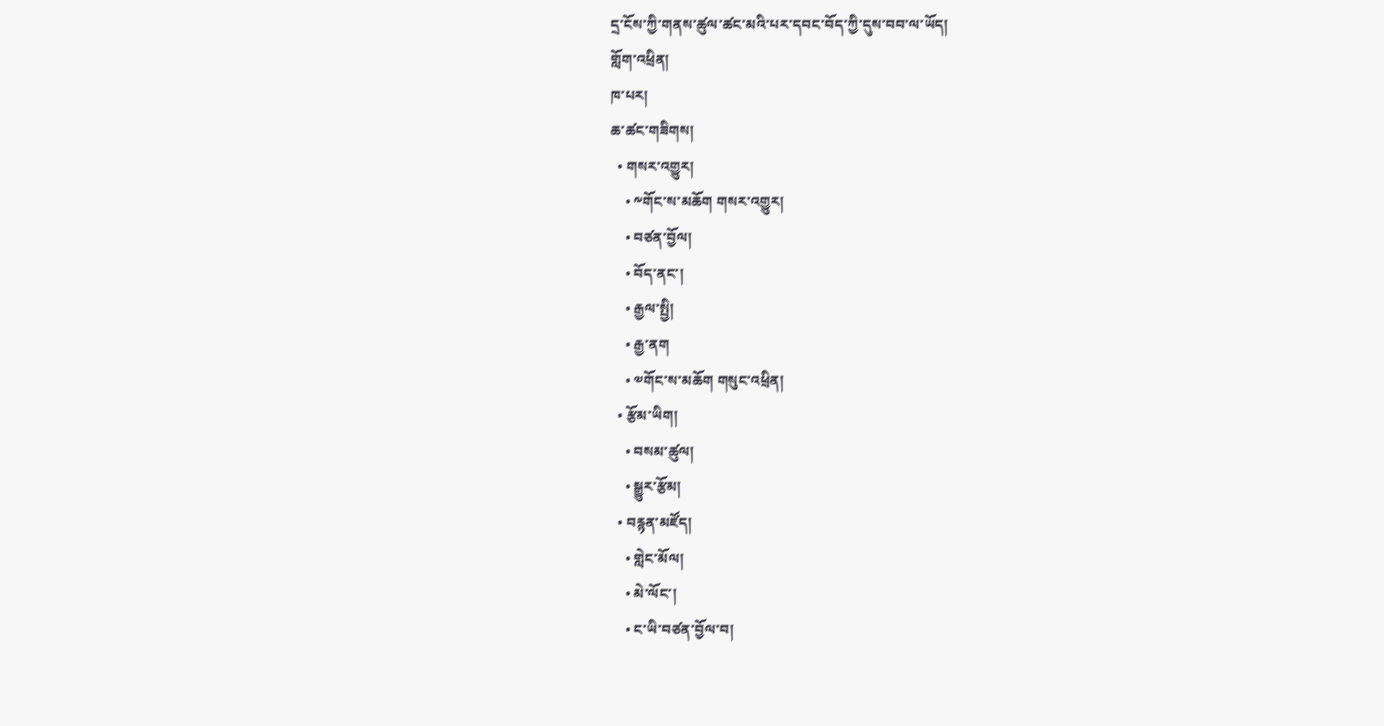དྲ་ངོས་ཀྱི་གནས་ཚུལ་ཚང་མའི་པར་དབང་བོད་ཀྱི་དུས་བབ་ལ་ཡོད།
གློག་འཕྲིན།
ཁ་པར།
ཆ་ཚང་གཟིགས།
  • གསར་འགྱུར།
    • ༸གོང་ས་མཆོག གསར་འགྱུར།
    • བཙན་བྱོལ།
    • བོད་ནང་།
    • རྒྱལ་སྤྱི།
    • རྒྱ་ནག
    • ༧གོང་ས་མཆོག གསུང་འཕྲིན།
  • རྩོམ་ཡིག།
    • བསམ་ཚུལ།
    • སྒྱུར་རྩོམ།
  • བརྙན་མཛོད།
    • གླེང་མོལ།
    • མེ་ལོང་།
    • ང་ཡི་བཙན་བྱོལ་བ།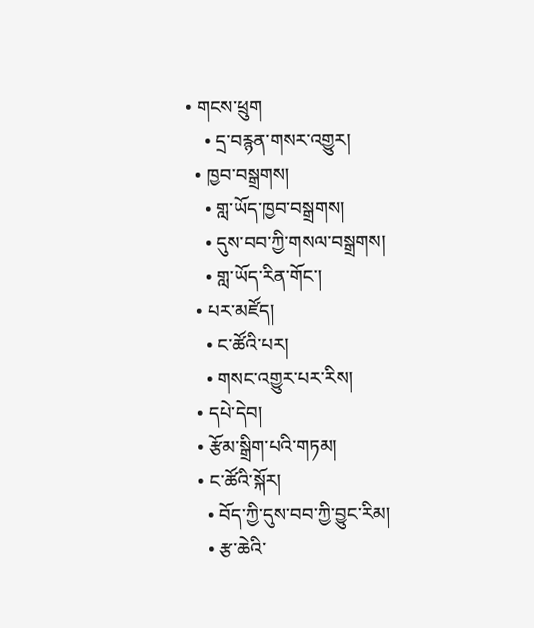• གངས་ཕྲུག
    • དྲ་བརྙན་གསར་འགྱུར།
  • ཁྱབ་བསྒྲགས།
    • གླ་ཡོད་ཁྱབ་བསྒྲགས།
    • དུས་བབ་ཀྱི་གསལ་བསྒྲགས།
    • གླ་ཡོད་རིན་གོང་།
  • པར་མཛོད།
    • ང་ཚོའི་པར།
    • གསང་འགྱུར་པར་རིས།
  • དཔེ་དེབ།
  • རྩོམ་སྒྲིག་པའི་གཏམ།
  • ང་ཚོའི་སྐོར།
    • བོད་ཀྱི་དུས་བབ་ཀྱི་བྱུང་རིམ།
    • རྩ་ཆེའི་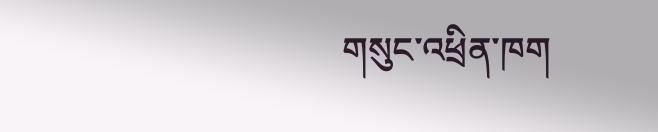གསུང་འཕྲིན་ཁག